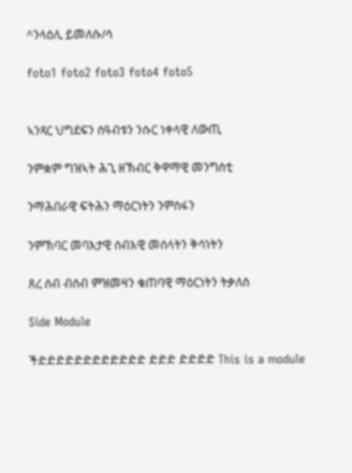^ንላዕሊ ይመለሱ/ሳ

foto1 foto2 foto3 foto4 foto5


ኣንጻር ህግደፍን ሰዓብቱን ንሱር ነቀላዊ ለውጢ

ንምቋም ግዝኣት ሕጊ ዘኽብር ቅዋማዊ መንግስቲ

ንማሕበራዊ ፍትሕን ማዕርነትን ንምስፋን

ንምኽባር መባእታዊ ሰብእዊ መሰላትን ቅሳነትን

ጸረ ሰብ ብሰብ ምዝመዛን ቁጠባዊ ማዕርነትን ትቃለስ

Side Module

ችድድድድድድድድድድድድ ድድድ ድድድድ This is a module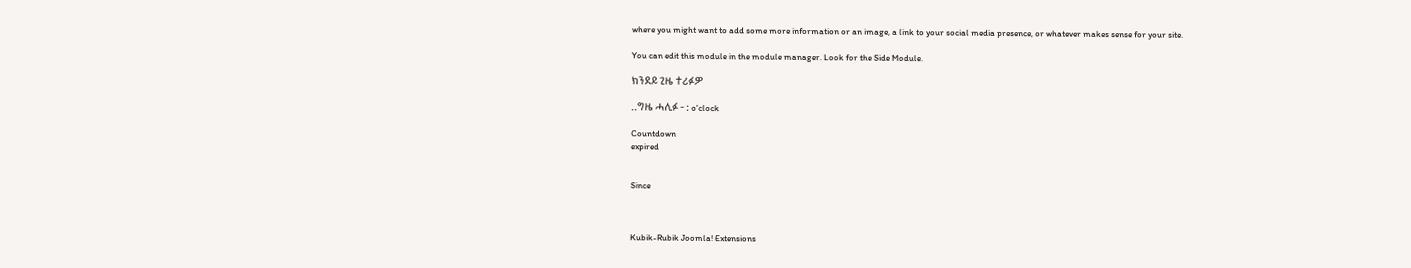where you might want to add some more information or an image, a link to your social media presence, or whatever makes sense for your site.

You can edit this module in the module manager. Look for the Side Module.

ክንደይ ጊዜ ተሪፉዎ

..ግዜ ሓሊፉ - : o'clock

Countdown
expired


Since



Kubik-Rubik Joomla! Extensions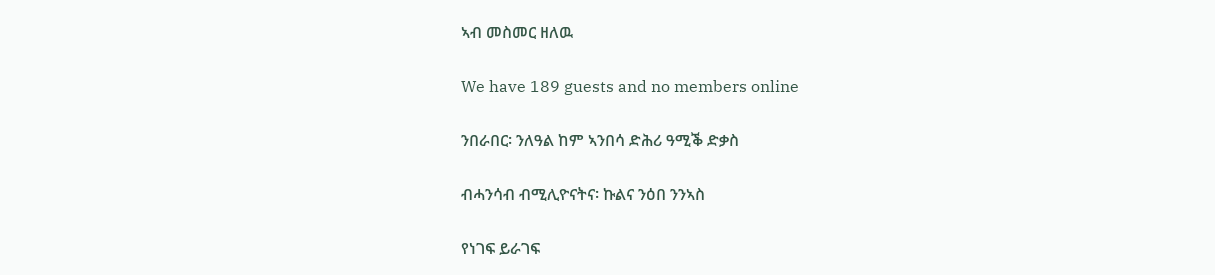ኣብ መስመር ዘለዉ

We have 189 guests and no members online

ንበራበር፡ ንለዓል ከም ኣንበሳ ድሕሪ ዓሚቕ ድቃስ

ብሓንሳብ ብሚሊዮናትና፡ ኩልና ንዕበ ንንኣስ

የነገፍ ይራገፍ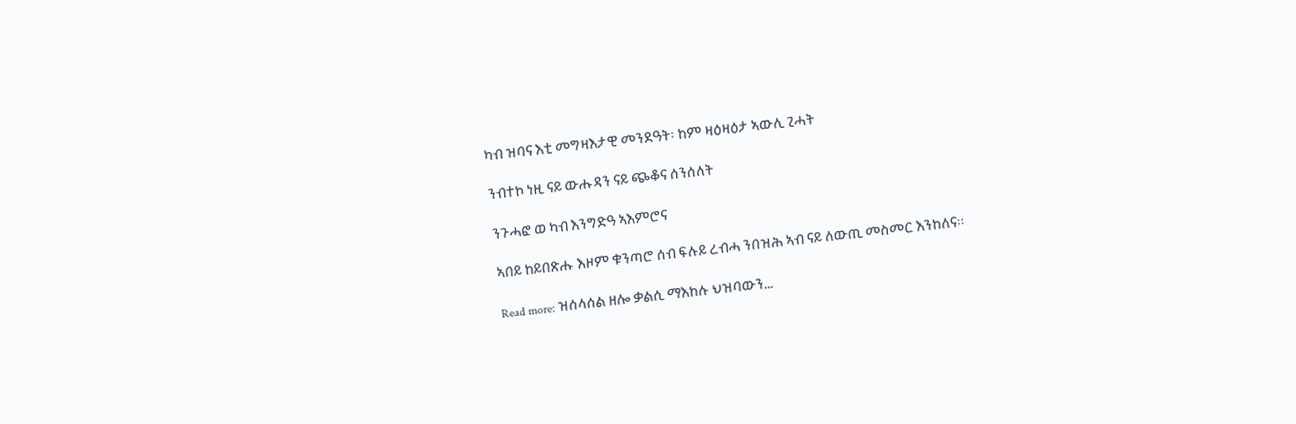ካብ ዝባና እቲ መግዛእታዊ መንደዓት፡ ከም ዛዕዛዕታ ኣውሊ ጊሓት

ንብተኮ ነዚ ናይ ውሑዳን ናይ ጭቆና ሰንሰለት

ንጉሓፎ ወ ካብ እንግድዓ ኣእምሮና

ኣበይ ከይበጽሑ እዞም ቁንጣሮ ሰብ ፍሉይ ረብሓ ንበዝሕ ኣብ ናይ ለውጢ መስመር እንከለና።

Read more: ዝሰላሰል ዘሎ ቃልሲ ማእከሉ ህዝባውን...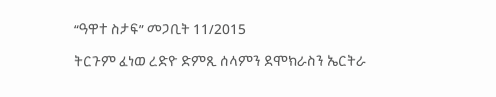“ዓዋተ ስታፍ” መጋቢት 11/2015

ትርጉም ፈነወ ረድዮ ድምጺ ሰላምን ደሞክራስን ኤርትራ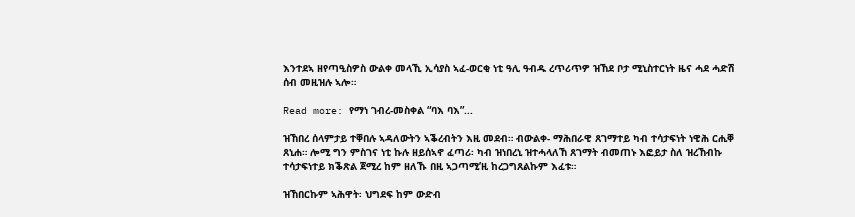እንተደኣ ዘየጣዒስዎስ ውልቀ መላኺ ኢሳያስ ኣፈ-ወርቂ ነቲ ዓሊ ዓብዱ ረጥሪጥዎ ዝኸደ ቦታ ሚኒስተርነት ዜና ሓደ ሓድሽ ሰብ መዚዝሉ ኣሎ።

Read more: የማነ ገብረ-መስቀል “ባእ ባእ”...

ዝኸበረ ሰላምታይ ተቐበሉ ኣዳለውትን ኣቕረብትን እዚ መደብ። ብውልቀ- ማሕበራዊ ጸገማተይ ካብ ተሳታፍነት ነዊሕ ርሒቐ ጸኒሐ። ሎሚ ግን ምስገና ነቲ ኩሉ ዘይሰኣኖ ፈጣሪ፡ ካብ ዝነበረኒ ዝተሓላለኸ ጸገማት ብመጠኑ እፎይታ ስለ ዝረኸብኩ ተሳታፍነተይ ክቕጽል ጀሚረ ከም ዘለኹ በዚ ኣጋጣሚ’ዚ ከረጋግጸልኩም እፈቱ።

ዝኸበርኩም ኣሕዋት፡ ህግደፍ ከም ውድብ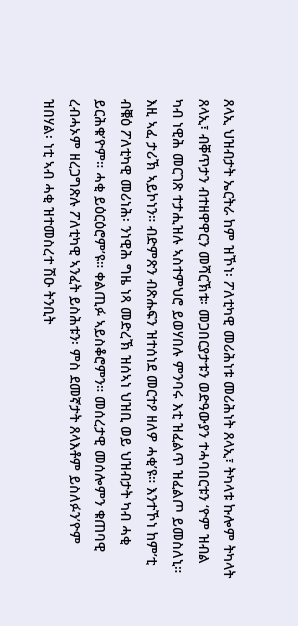ጸላኢ ህዝብታት ኤርትራ ከም ዝኾነ፡ ፖለቲካዊ መሪሕነቱ መሪሕነት ጸላኢ፣ ትካላቱ ኩሎም ትካላት ጸላኢ፣ ብቐጥታን ብተዘዋዋርን መሻርኽቱ፡ መጋበርያታቱን ወድዓውያን ተሓባበርቱን ‘ዮም ዝብል ካብ ነዊሕ መርገጽ ተታሒዝሉ ኣስተምህሮ ይወሃበሉ ምንባሩ እቲ ዝፈልጥ ዝፈልጦ ይመስለኒ። እዚ ኣፈ ታሪኽ ኣይኮነን። ብድምጽን ብጽሑፍን ዝተሰነደ መርተዖ ዘለዎ ሓቂ’ዩ። እንተኾነ ከም’ቲ ብቑዕ ፖለቲካዊ መሪነሕ፡ ንነዊሕ ግዜ ነጻ መድረኽ ዝሰኣነ ህዝቢ ወይ ህዝብታት ካብ ሓቂ ይርሕቁ’ዮም። ሓቂ ይዕርዕሮም’ዩ። ቀልጢፉ ኣይስቆሮምን። መሰረታዊ መሰሎምን ቁጠባዊ ረብሓኦም ዘረጋግጽሉ ፖለቲካዊ ኣንፈት ይስሕቱን፡ ምስ ደመኛታት ጸላእቶም ይስለፉን’ዮም ዝበሃል፡ ነቲ ኣብ ሓቂ ዝተመስረተ ሽዑ ትንቢት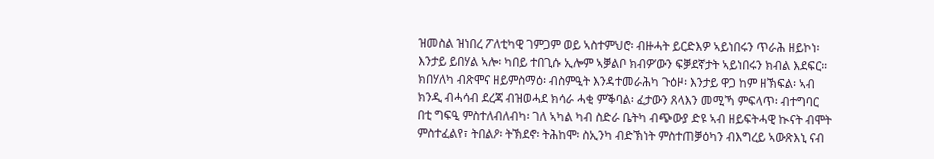ዝመስል ዝነበረ ፖለቲካዊ ገምጋም ወይ ኣስተምህሮ፡ ብዙሓት ይርድእዎ ኣይነበሩን ጥራሕ ዘይኮነ፡ እንታይ ይበሃል ኣሎ፡ ካበይ ተበጊሱ ኢሎም ኣቓልቦ ክብዎ’ውን ፍቓደኛታት ኣይነበሩን ክብል እደፍር። ክበሃለካ ብጽሞና ዘይምስማዕ፡ ብስምዒት እንዳተመራሕካ ጉዕዞ፡ እንታይ ዋጋ ከም ዘኽፍል፡ ኣብ ክንዲ ብሓሳብ ደረጃ ብዝወሓደ ክሳራ ሓቂ ምቕባል፡ ፈታውን ጸላእን መሚኻ ምፍላጥ፡ ብተግባር በቲ ግፍዒ ምስተለብለብካ፡ ገለ ኣካል ካብ ስድራ ቤትካ ብጭውያ ድዩ ኣብ ዘይፍትሓዊ ኲናት ብሞት ምስተፈልየ፣ ትበልዖ፡ ትኽደኖ፡ ትሕከሞ፡ ስኢንካ ብድኽነት ምስተጠቓዕካን ብእግረይ ኣውጽእኒ ናብ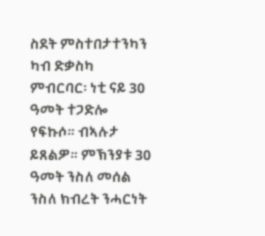ስደት ምስተበታተንካን ካብ ድቃስካ ምብርባር፡ ነቲ ናይ 30 ዓመት ተጋድሎ የፍኩሶ። ብኣሉታ ይጸልዎ። ምኽንያቱ 30 ዓመት ንስለ መሰል ንስለ ክብረት ንሓርነት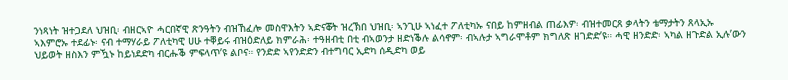ንነጻነት ዝተጋደለ ህዝቢ፡ ብዘርኣዮ ሓርበኛዊ ጽንዓትን ብዝኸፈሎ መስዋእትን ኣድናቖት ዝረኽበ ህዝቢ፡ ኣንጊሁ ኣነፈተ ፖለቲካኡ ናበይ ከምዘብል ጠፊእዎ፡ ብዝተመርጸ ቃላትን ቴማታትን ጸላኢኡ ኣእምሮኡ ተደፊኑ፡ ናብ ተማሃራይ ፖለቲካዊ ሀሁ ተቐይሩ ብዝዕድለይ ክምራሕ፡ ተዓዘብቲ በቲ ብኣወንታ ዘድነቕሉ ልሳኖም፡ ብኣሉታ ኣግራሞቶም ክግለጽ ዘገድድ’ዩ። ሓዊ ዘንድድ፡ ኣካል ዘጉድል ኢሉ’ውን ህይወት ዘስእን ምዃኑ ከይነደድካ ብርሑቕ ምፍላጥ’ዩ ልቦና። የንድድ ኣየንድድን ብተግባር ኢድካ ሰዲድካ ወይ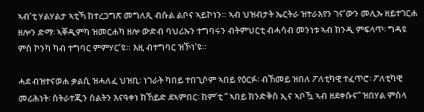ኣብ’ቲ ሃልሃልታ ኣቲኻ ከተረጋግጽ መግለጺ ብሱል ልቦና ኣይኮነን። ኣብ ህዝብታት ኤርትራ ዝተራእየን ገና’ውን መሊኡ ዘይተገርሐ ዘሎን ድማ፡ ኣቐዲምካ ዝመርሐካ ዘሎ ውድብ ባህሪኡን ተግባሩን ብትምህርቲ ብሓሳብ መንነቱ ኣብ ክንዲ ምፍላጥ፡ ግዳዩ ምስ ኮንካ ካብ ተግባር ምምሃር’ዩ። እዚ ብተግባር ዝኾነ’ዩ።

ሓደ ብዝተናወሐ ቃልሲ ዝሓለፈ ህዝቢ፡ ነገራት ካበይ ተበጊሶም ኣበይ የዕርፉ፡ ብኸመይ ዝበለ ፖለቲካዊ ተፈጥሮ፡ ፖለቲካዊ መሪሕነት፡ ስትራተጂን ስልትን እናዓቀነ ክኸይድ ደኣምበር፡ ከም’ቲ “ ኣበይ ክንድቅስ ኢና ኣቦዃ ኣብ ዘደቀሱና” ዝበሃል ምስላ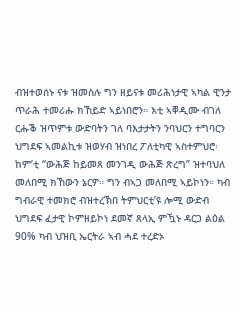ብዝተወሰኑ ናቱ ዝመስሉ ግን ዘይናቱ መሪሕነታዊ ኣካል ዊንታ ጥራሕ ተመሪሑ ክኸይድ ኣይነበሮን። እቲ ኣቐዲሙ ብገለ ርሑቕ ዝጥምቱ ውድባትን ገለ ባእታታትን ንባህርን ተግባርን ህግደፍ ኣመልኪቱ ዝወሃብ ዝነበረ ፖለቲካዊ ኣስተምህሮ፡ ከም’ቲ “ውሕጅ ከይመጸ መንገዲ ውሕጅ ጽረግ” ዝተባህለ መለበሚ ክኸውን ኔርዎ። ግን ብኣጋ መለበሚ ኣይኮነን። ካብ ግብራዊ ተመክሮ ብዝተረኽበ ትምህርቲ’ዩ ሎሚ ውድብ ህግደፍ ፈታዊ ኮምዘይኮነ ደመኛ ጸላኢ ምዃኑ ዳርጋ ልዕል 90% ካብ ህዝቢ ኤርትራ ኣብ ሓደ ተረድኦ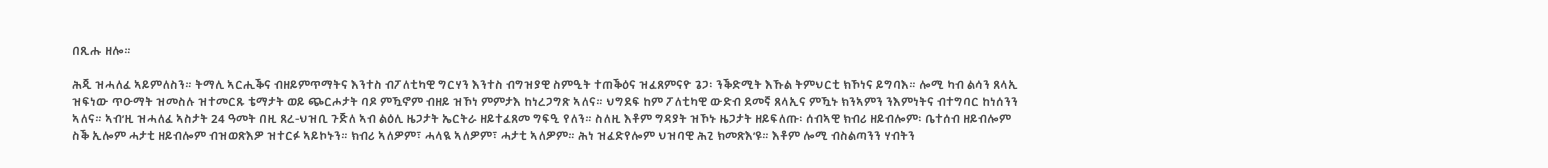በጺሑ ዘሎ።

ሕጂ ዝሓለፈ ኣይምለስን። ትማሊ ኣርሒቕና ብዘይምጥማትና እንተስ ብፖለቲካዊ ግርሃን እንተስ ብግዝያዊ ስምዒት ተጠቕዕና ዝፈጸምናዮ ጌጋ፡ ንቕድሚት እኹል ትምህርቲ ክኾነና ይግባእ። ሎሚ ካብ ልሳን ጸላኢ ዝፍነው ጥዑማት ዝመስሉ ዝተመርጹ ቴማታት ወይ ጭርሖታት ባዶ ምዃኖም ብዘይ ዝኾነ ምምታእ ከነረጋግጽ ኣለና። ህግደፍ ከም ፖለቲካዊ ውድብ ደመኛ ጸላኢና ምዃኑ ክንኣምን ንእምነትና ብተግባር ከነሰንን ኣለና። ኣብ’ዚ ዝሓለፈ ኣስታት 24 ዓመት በዚ ጸረ-ህዝቢ ጉጅለ ኣብ ልዕሊ ዜጋታት ኤርትራ ዘይተፈጸመ ግፍዒ የለን። ስለዚ እቶም ግዳያት ዝኾኑ ዜጋታት ዘይፍለጡ፡ ሰብኣዊ ክብሪ ዘይብሎም፡ ቤተሰብ ዘይብሎም ስቕ ኢሎም ሓታቲ ዘይብሎም ብዝወጽእዎ ዝተርፉ ኣይኮኑን። ክብሪ ኣለዎም፣ ሓላዪ ኣለዎም፣ ሓታቲ ኣለዎም። ሕነ ዝፈድየሎም ህዝባዊ ሕጊ ክመጽእ’ዩ። እቶም ሎሚ ብስልጣንን ሃብትን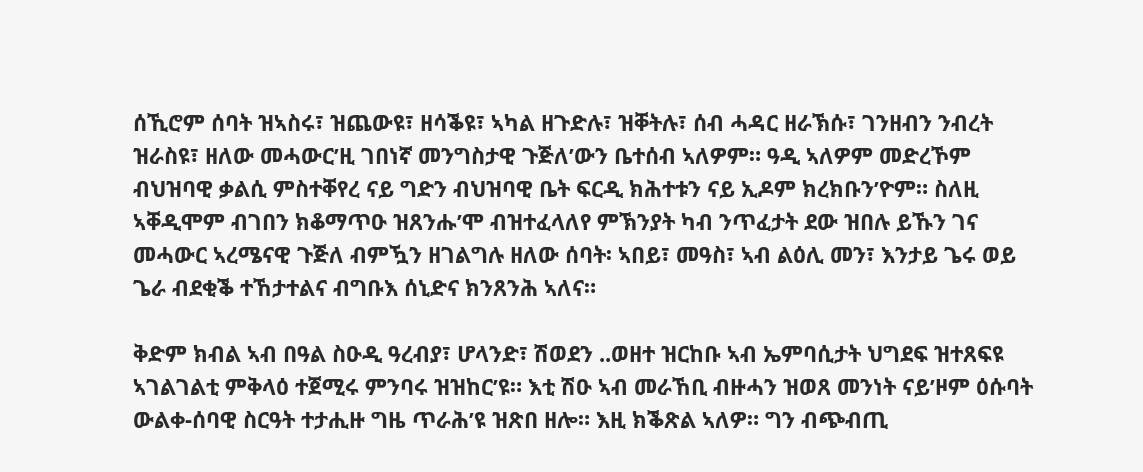ሰኺሮም ሰባት ዝኣስሩ፣ ዝጨውዩ፣ ዘሳቕዩ፣ ኣካል ዘጉድሉ፣ ዝቐትሉ፣ ሰብ ሓዳር ዘራኽሱ፣ ገንዘብን ንብረት ዝራስዩ፣ ዘለው መሓውር’ዚ ገበነኛ መንግስታዊ ጉጅለ’ውን ቤተሰብ ኣለዎም። ዓዲ ኣለዎም መድረኾም ብህዝባዊ ቃልሲ ምስተቐየረ ናይ ግድን ብህዝባዊ ቤት ፍርዲ ክሕተቱን ናይ ኢዶም ክረክቡን’ዮም። ስለዚ ኣቐዲሞም ብገበን ክቆማጥዑ ዝጸንሑ’ሞ ብዝተፈላለየ ምኽንያት ካብ ንጥፈታት ደው ዝበሉ ይኹን ገና መሓውር ኣረሜናዊ ጉጅለ ብምዃን ዘገልግሉ ዘለው ሰባት፡ ኣበይ፣ መዓስ፣ ኣብ ልዕሊ መን፣ እንታይ ጌሩ ወይ ጌራ ብደቂቕ ተኸታተልና ብግቡእ ሰኒድና ክንጸንሕ ኣለና።

ቅድም ክብል ኣብ በዓል ስዑዲ ዓረብያ፣ ሆላንድ፣ ሽወደን ..ወዘተ ዝርከቡ ኣብ ኤምባሲታት ህግደፍ ዝተጸፍዩ ኣገልገልቲ ምቅላዕ ተጀሚሩ ምንባሩ ዝዝከር’ዩ። እቲ ሽዑ ኣብ መራኸቢ ብዙሓን ዝወጸ መንነት ናይ’ዞም ዕሱባት ውልቀ-ሰባዊ ስርዓት ተታሒዙ ግዜ ጥራሕ’ዩ ዝጽበ ዘሎ። እዚ ክቕጽል ኣለዎ። ግን ብጭብጢ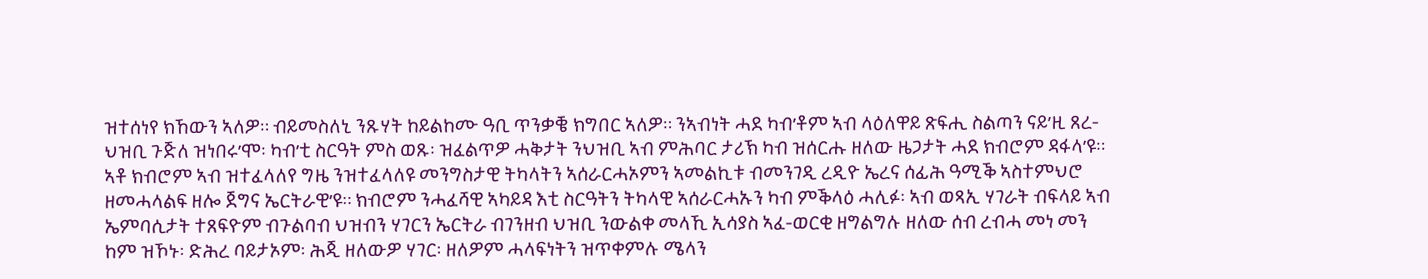ዝተሰነየ ክኸውን ኣለዎ። ብይመስለኒ ንጹሃት ከይልከሙ ዓቢ ጥንቃቔ ክግበር ኣለዎ። ንኣብነት ሓደ ካብ’ቶም ኣብ ላዕለዋይ ጽፍሒ ስልጣን ናይ’ዚ ጸረ-ህዝቢ ጉጅለ ዝነበሩ’ሞ፡ ካብ’ቲ ስርዓት ምስ ወጹ፡ ዝፈልጥዎ ሓቅታት ንህዝቢ ኣብ ምሕባር ታሪኽ ካብ ዝሰርሑ ዘለው ዜጋታት ሓደ ክብሮም ዳፋላ’ዩ። ኣቶ ክብሮም ኣብ ዝተፈላለየ ግዜ ንዝተፈላለዩ መንግስታዊ ትካላትን ኣሰራርሓኦምን ኣመልኪቱ ብመንገዲ ረዲዮ ኤረና ሰፊሕ ዓሚቕ ኣስተምህሮ ዘመሓላልፍ ዘሎ ጀግና ኤርትራዊ’ዩ። ክብሮም ንሓፈሻዊ ኣካይዳ እቲ ስርዓትን ትካላዊ ኣሰራርሓኡን ካብ ምቕላዕ ሓሊፉ፡ ኣብ ወጻኢ ሃገራት ብፍላይ ኣብ ኤምባሲታት ተጸፍዮም ብጉልባብ ህዝብን ሃገርን ኤርትራ ብገንዘብ ህዝቢ ንውልቀ መላኺ ኢሳያስ ኣፈ-ወርቂ ዘግልግሉ ዘለው ሰብ ረብሓ መነ መን ከም ዝኾኑ፡ ድሕረ ባይታኦም፡ ሕጂ ዘለውዎ ሃገር፡ ዘለዎም ሓላፍነትን ዝጥቀምሉ ሜላን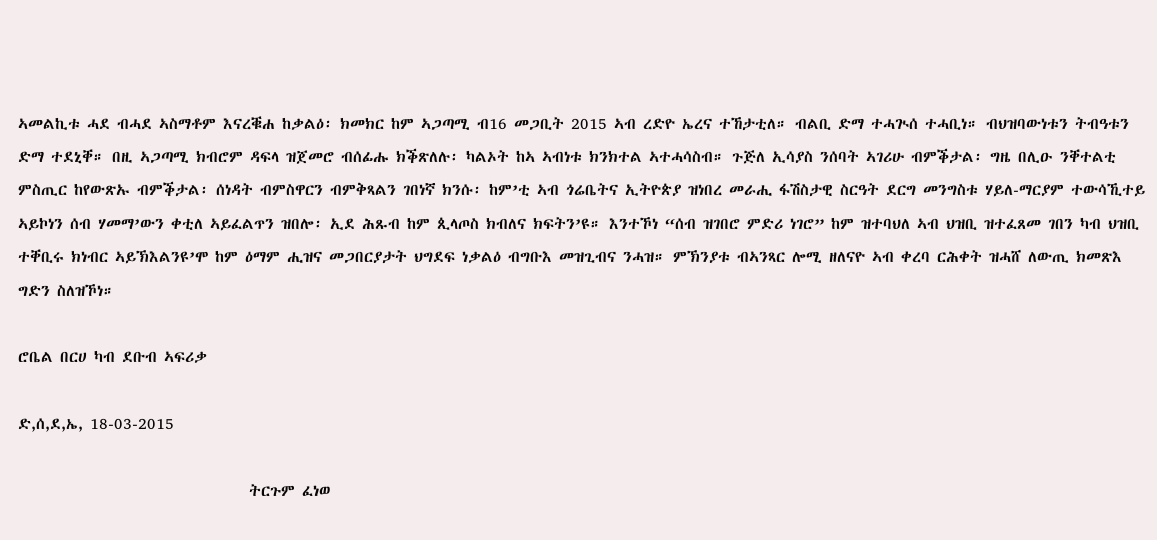ኣመልኪቱ ሓደ ብሓደ ኣስማቶም እናረቑሐ ከቃልዕ፡ ክመክር ከም ኣጋጣሚ ብ16 መጋቢት 2015 ኣብ ረድዮ ኤረና ተኸታቲለ። ብልቢ ድማ ተሓጒሰ ተሓቢነ። ብህዝባውነቱን ትብዓቱን ድማ ተደኒቐ። በዚ ኣጋጣሚ ክብሮም ዳፍላ ዝጀመሮ ብሰፊሑ ክቕጽለሉ፡ ካልኦት ከኣ ኣብነቱ ክንክተል ኣተሓሳስብ። ጉጅለ ኢሳያስ ንሰባት ኣገሪሁ ብምቕታል፡ ግዜ በሊዑ ንቐተልቲ ምስጢር ከየውጽኡ ብምቕታል፡ ሰነዳት ብምስዋርን ብምቅጻልን ገበነኛ ክንሱ፡ ከም’ቲ ኣብ ጎሬቤትና ኢትዮጵያ ዝነበረ መራሒ ፋሽስታዊ ስርዓት ደርግ መንግስቱ ሃይለ-ማርያም ተውሳኺተይ ኣይኮነን ሰብ ሃመማ’ውን ቀቲለ ኣይፈልጥን ዝበሎ፡ ኢደ ሕጹብ ከም ጲላጦስ ክብለና ክፍትን’ዩ። እንተኾነ “ሰብ ዝገበሮ ምድሪ ነገሮ” ከም ዝተባህለ ኣብ ህዝቢ ዝተፈጸመ ገበን ካብ ህዝቢ ተቐቢሩ ክነብር ኣይኽእልንዩ’ሞ ከም ዕማም ሒዝና መጋበርያታት ህግደፍ ነቃልዕ ብግቡእ መዝጊብና ንሓዝ። ምኽንያቱ ብኣንጻር ሎሚ ዘለናዮ ኣብ ቀረባ ርሕቀት ዝሓሸ ለውጢ ክመጽእ ግድን ስለዝኾነ።

ሮቤል በርሀ ካብ ደቡብ ኣፍሪቃ

ድ,ሰ,ደ,ኤ, 18-03-2015

                                 ትርጉም ፈነወ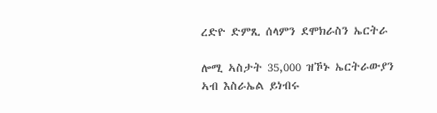ረድዮ ድምጺ ሰላምን ደሞክራስን ኤርትራ

ሎሚ ኣስታት 35,000 ዝኾኑ ኤርትራውያን ኣብ እስራኤል ይነብሩ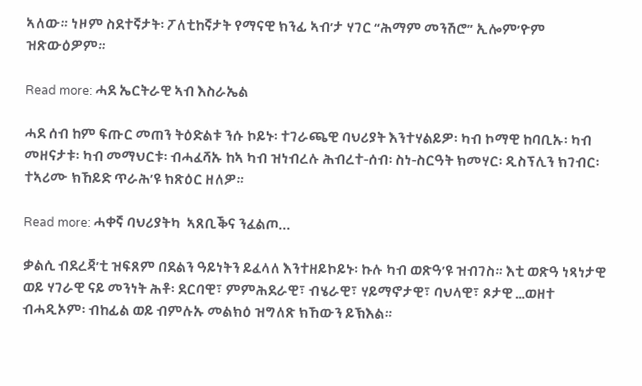ኣለው። ነዞም ስደተኛታት፡ ፖለቲከኛታት የማናዊ ክንፊ ኣብ’ታ ሃገር “ሕማም መንሽሮ” ኢሎም’ዮም ዝጽውዕዎም።

Read more: ሓደ ኤርትራዊ ኣብ እስራኤል

ሓደ ሰብ ከም ፍጡር መጠን ትዕድልቱ ንሱ ኮይኑ፡ ተገራጫዊ ባህሪያት እንተሃልይዎ፡ ካብ ኮማዊ ከባቢኡ፡ ካብ መዘናታቱ፡ ካብ መማህርቱ፡ ብሓፈሻኡ ከኣ ካብ ዝነብረሉ ሕብረተ-ሰብ፡ ስነ-ስርዓት ክመሃር፡ ዲስፕሊን ክገብር፡ ተኣሪሙ ክኸይድ ጥራሕ’ዩ ክጽዕር ዘለዎ።

Read more: ሓቀኛ ባህሪያትካ  ኣጸቢቕና ንፈልጦ...

ቃልሲ ብደረጃ’ቲ ዝፍጸም በደልን ዓይነትን ይፈላለ እንተዘይኮይኑ፡ ኩሉ ካብ ወጽዓ’ዩ ዝብገስ። እቲ ወጽዓ ነጻነታዊ ወይ ሃገራዊ ናይ መንነት ሕቶ፡ ደርባዊ፣ ምምሕደራዊ፣ ብሄራዊ፣ ሃይማኖታዊ፣ ባህላዊ፣ ጾታዊ …ወዘተ ብሓዲኦም፡ ብከፊል ወይ ብምሉኡ መልክዕ ዝግለጽ ክኸውን ይኽእል።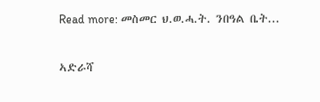Read more: መስመር ህ.ወ.ሓ.ት. ንበዓል ቤት...

ኣድራሻ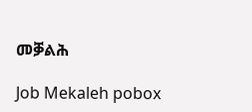መቓልሕ

Job Mekaleh pobox